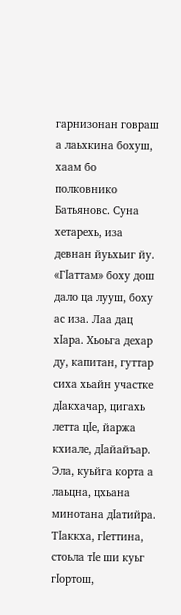гарнизонан говраш а лаьхкина бохуш, хаам бо полковнико Батьяновс. Суна хетарехь, иза девнан йуьхьиг йу. «Гӏаттам» боху дош дало ца лууш, боху ас иза. Лаа дац хӏара. Хьоьга дехар ду, капитан, гуттар сиха хьайн участке дӏакхачар, цигахь летта цӏе, йаржа кхиале, дӏайайъар.
Эла, куьйга корта а лаьцна, цхьана минотана дӏатийра. Тӏаккха, гӏеттина, стоьла тӏе ши куьг гӏортош,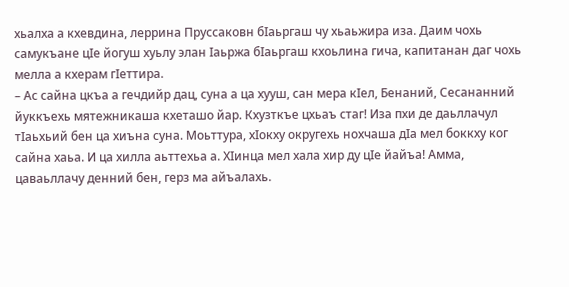хьалха а кхевдина, леррина Пруссаковн бӏаьргаш чу хьаьжира иза. Даим чохь самукъане цӏе йогуш хуьлу элан ӏаьржа бӏаьргаш кхоьлина гича, капитанан даг чохь мелла а кхерам гӏеттира.
– Ас сайна цкъа а гечдийр дац, суна а ца хууш, сан мера кӏел, Бенаний, Сесананний йуккъехь мятежникаша кхеташо йар. Кхузткъе цхьаъ стаг! Иза пхи де даьллачул тӏаьхьий бен ца хиъна суна. Моьттура, хӏокху округехь нохчаша дӏа мел боккху ког сайна хаьа. И ца хилла аьттехьа а. Хӏинца мел хала хир ду цӏе йайъа! Амма, цаваьллачу денний бен, герз ма айъалахь.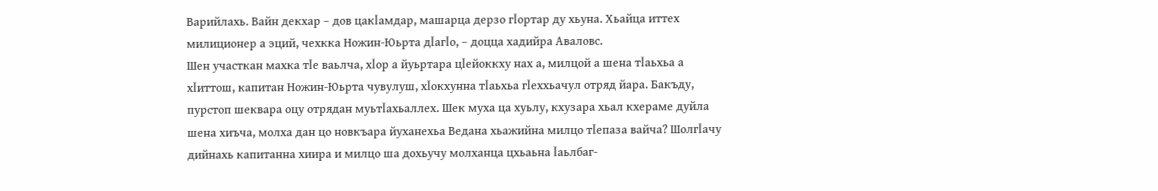Варийлахь. Вайн декхар – дов цакӏамдар, машарца дерзо гӏортар ду хьуна. Хьайца иттех милиционер а эций, чехкка Ножин-Юьрта дӏагӏо, – доцца хадийра Аваловс.
Шен участкан махка тӏе ваьлча, хӏор а йуьртара цӏейоккху нах а, милцой а шена тӏаьхьа а хӏиттош, капитан Ножин-Юьрта чувулуш, хӏокхунна тӏаьхьа гӏеххьачул отряд йара. Бакъду, пурстоп шеквара оцу отрядан муьтӏахьаллех. Шек муха ца хуьлу, кхузара хьал кхераме дуйла шена хиъча, молха дан цо новкъара йуханехьа Ведана хьажийна милцо тӏепаза вайча? Шолгӏачу дийнахь капитанна хиира и милцо ша дохьучу молханца цхьаьна ӏаьлбаг-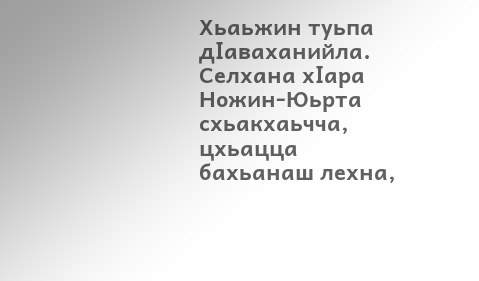Хьаьжин туьпа дӏаваханийла.
Селхана хӏара Ножин-Юьрта схьакхаьчча, цхьацца бахьанаш лехна,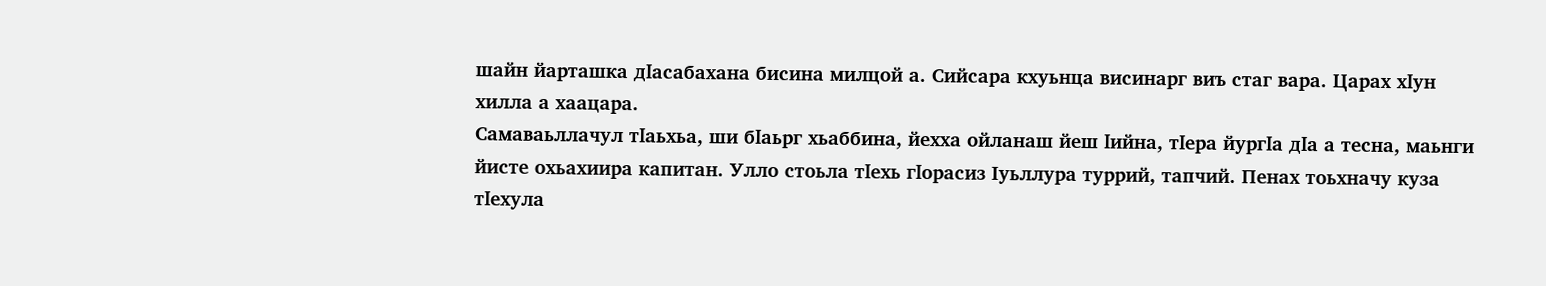шайн йарташка дӏасабахана бисина милцой а. Сийсара кхуьнца висинарг виъ стаг вара. Царах хӏун хилла а хаацара.
Самаваьллачул тӏаьхьа, ши бӏаьрг хьаббина, йехха ойланаш йеш ӏийна, тӏера йургӏа дӏа а тесна, маьнги йисте охьахиира капитан. Улло стоьла тӏехь гӏорасиз Іуьллура туррий, тапчий. Пенах тоьхначу куза тӏехула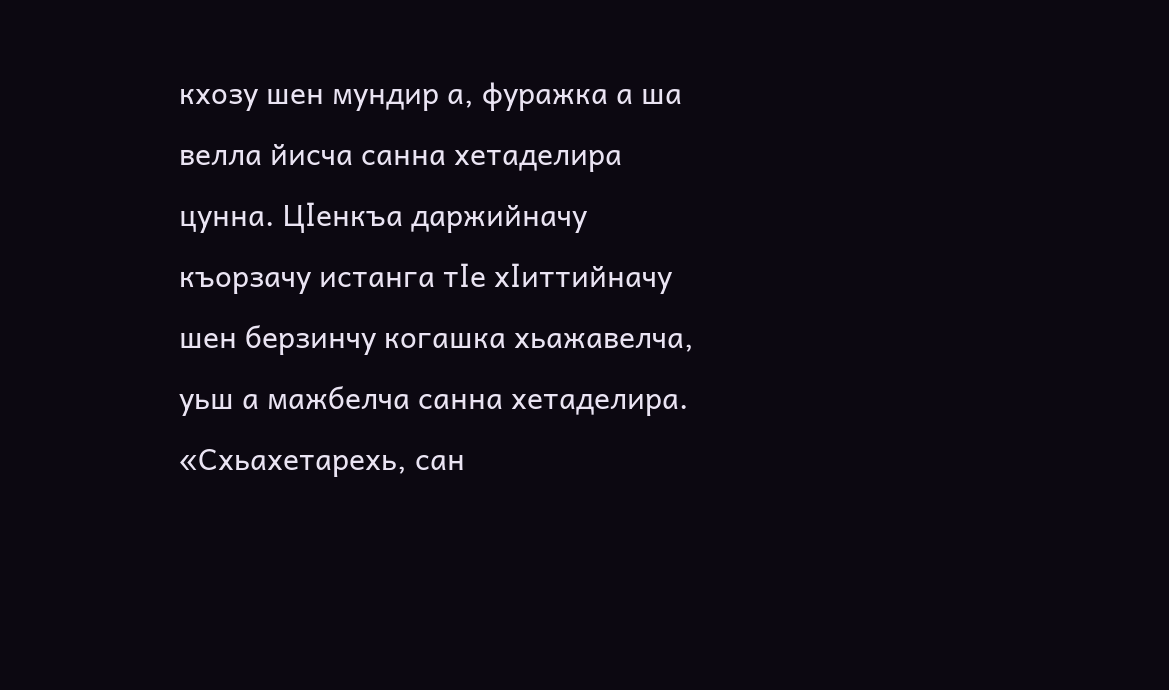кхозу шен мундир а, фуражка а ша велла йисча санна хетаделира цунна. Цӏенкъа даржийначу къорзачу истанга тӏе хӏиттийначу шен берзинчу когашка хьажавелча, уьш а мажбелча санна хетаделира.
«Схьахетарехь, сан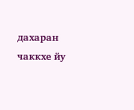дахаран чаккхе йу